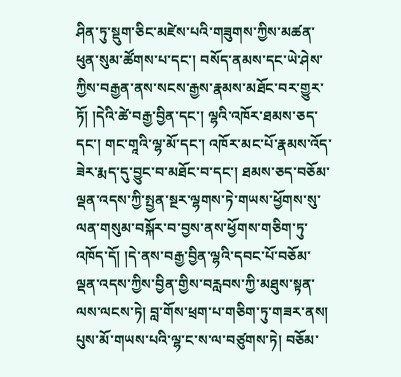ཤིན་ཏུ་སྡུག་ཅིང་མཛེས་པའི་གཟུགས་ཀྱིས་མཚན་ཕུན་སུམ་ཚོགས་པ་དང་། བསོད་ནམས་དང་ཡེ་ཤེས་ཀྱིས་བརྒྱན་ནས་སངས་རྒྱས་རྣམས་མཐོང་བར་གྱུར་ཏོ། །དེའི་ཚེ་བརྒྱ་བྱིན་དང་། ལྷའི་འཁོར་ཐམས་ཅད་དང་། གང་གཱའི་ལྷ་མོ་དང་། འཁོར་མང་པོ་རྣམས་འོད་ཟེར་རྨད་དུ་བྱུང་བ་མཐོང་བ་དང་། ཐམས་ཅད་བཅོམ་ལྡན་འདས་ཀྱི་སྤྱན་སྔར་ལྷགས་ཏེ་གཡས་ཕྱོགས་སུ་ལན་གསུམ་བསྐོར་བ་བྱས་ནས་ཕྱོགས་གཅིག་ཏུ་འཁོད་དོ། །དེ་ནས་བརྒྱ་བྱིན་ལྷའི་དབང་པོ་བཅོམ་ལྡན་འདས་ཀྱིས་བྱིན་གྱིས་བརླབས་ཀྱི་མཐུས་སྟན་ལས་ལངས་ཏེ། བླ་གོས་ཕྲག་པ་གཅིག་ཏུ་གཟར་ནས། པུས་མོ་གཡས་པའི་ལྷ་ང་ས་ལ་བཙུགས་ཏེ། བཅོམ་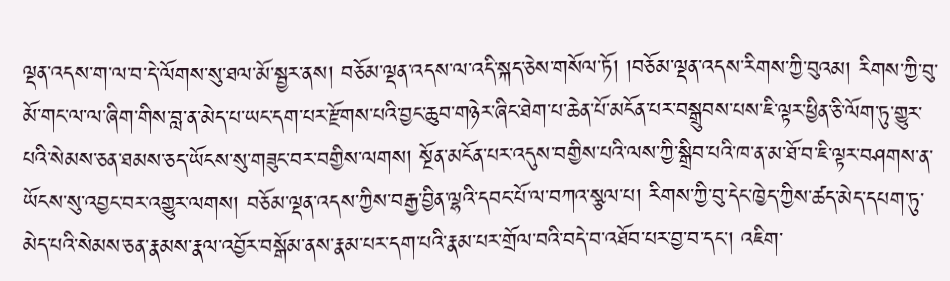ལྡན་འདས་ག་ལ་བ་དེ་ལོགས་སུ་ཐལ་མོ་སྦྱར་ནས། བཅོམ་ལྡན་འདས་ལ་འདི་སྐད་ཅེས་གསོལ་ཏོ། །བཅོམ་ལྡན་འདས་རིགས་ཀྱི་བུའམ། རིགས་ཀྱི་བུ་མོ་གང་ལ་ལ་ཞིག་གིས་བླ་ན་མེད་པ་ཡང་དག་པར་རྫོགས་པའི་བྱང་ཆུབ་གཉེར་ཞིང་ཐེག་པ་ཆེན་པོ་མངོན་པར་བསྒྲུབས་པས་ཇི་ལྟར་ཕྱིན་ཅི་ལོག་ཏུ་གྱུར་པའི་སེམས་ཅན་ཐམས་ཅད་ཡོངས་སུ་གཟུང་བར་བགྱིས་ལགས། སྔོན་མངོན་པར་འདུས་བགྱིས་པའི་ལས་ཀྱི་སྒྲིབ་པའི་ཁ་ན་མ་ཐོ་བ་ཇི་ལྟར་བཤགས་ན་ཡོངས་སུ་འབྱང་བར་འགྱུར་ལགས། བཅོམ་ལྡན་འདས་ཀྱིས་བརྒྱ་བྱིན་ལྷའི་དབང་པོ་ལ་བཀའ་སྩལ་པ། རིགས་ཀྱི་བུ་དེང་ཁྱེད་ཀྱིས་ཚད་མེད་དཔག་ཏུ་མེད་པའི་སེམས་ཅན་རྣམས་རྣལ་འབྱོར་བསྒོམ་ནས་རྣམ་པར་དག་པའི་རྣམ་པར་གྲོལ་བའི་བདེ་བ་འཐོབ་པར་བྱ་བ་དང་། འཇིག་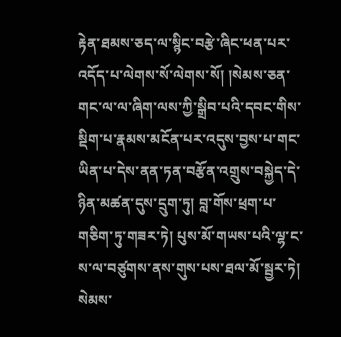རྟེན་ཐམས་ཅད་ལ་སྙིང་བརྩེ་ཞིང་ཕན་པར་འདོད་པ་ལེགས་སོ་ལེགས་སོ། །སེམས་ཅན་གང་ལ་ལ་ཞིག་ལས་ཀྱི་སྒྲིབ་པའི་དབང་གིས་སྡིག་པ་རྣམས་མངོན་པར་འདུས་བྱས་པ་གང་ཡིན་པ་དེས་ནན་ཏན་བརྩོན་འགྲུས་བསྐྱེད་དེ་ཉིན་མཚན་དུས་དྲུག་ཏུ། བླ་གོས་ཕྲག་པ་གཅིག་ཏུ་གཟར་ཏེ། པུས་མོ་གཡས་པའི་ལྷ་ང་ས་ལ་བཙུགས་ནས་གུས་པས་ཐལ་མོ་སྦྱར་ཏེ། སེམས་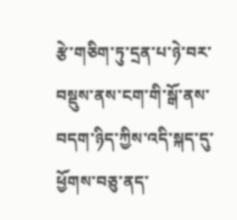རྩེ་གཅིག་ཏུ་དྲན་པ་ཉེ་བར་བསྡུས་ནས་ངག་གི་སྒོ་ནས་བདག་ཉིད་ཀྱིས་འདི་སྐད་དུ་ཕྱོགས་བཅུ་ནད་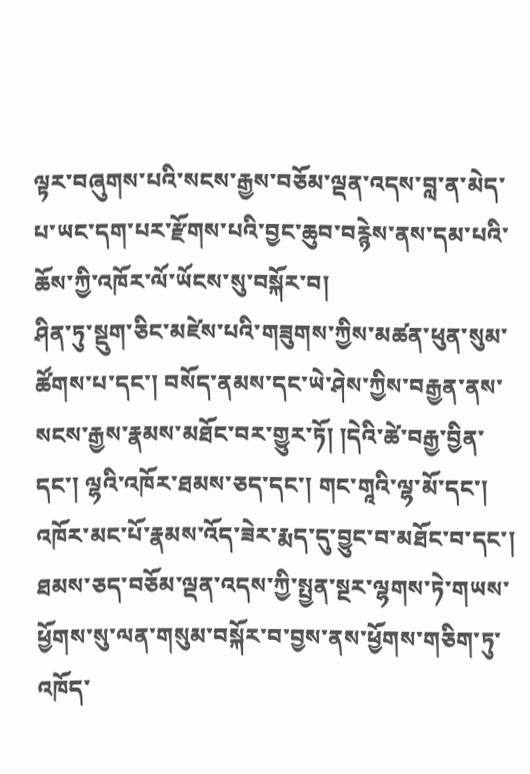ལྟར་བཞུགས་པའི་སངས་རྒྱས་བཅོམ་ལྡན་འདས་བླ་ན་མེད་པ་ཡང་དག་པར་རྫོགས་པའི་བྱང་ཆུབ་བརྙེས་ནས་དམ་པའི་ཆོས་ཀྱི་འཁོར་ལོ་ཡོངས་སུ་བསྐོར་བ།
ཤིན་ཏུ་སྡུག་ཅིང་མཛེས་པའི་གཟུགས་ཀྱིས་མཚན་ཕུན་སུམ་ཚོགས་པ་དང་། བསོད་ནམས་དང་ཡེ་ཤེས་ཀྱིས་བརྒྱན་ནས་སངས་རྒྱས་རྣམས་མཐོང་བར་གྱུར་ཏོ། །དེའི་ཚེ་བརྒྱ་བྱིན་དང་། ལྷའི་འཁོར་ཐམས་ཅད་དང་། གང་གཱའི་ལྷ་མོ་དང་། འཁོར་མང་པོ་རྣམས་འོད་ཟེར་རྨད་དུ་བྱུང་བ་མཐོང་བ་དང་། ཐམས་ཅད་བཅོམ་ལྡན་འདས་ཀྱི་སྤྱན་སྔར་ལྷགས་ཏེ་གཡས་ཕྱོགས་སུ་ལན་གསུམ་བསྐོར་བ་བྱས་ནས་ཕྱོགས་གཅིག་ཏུ་འཁོད་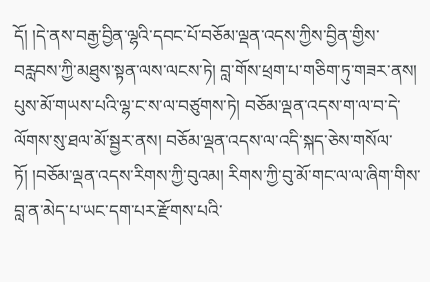དོ། །དེ་ནས་བརྒྱ་བྱིན་ལྷའི་དབང་པོ་བཅོམ་ལྡན་འདས་ཀྱིས་བྱིན་གྱིས་བརླབས་ཀྱི་མཐུས་སྟན་ལས་ལངས་ཏེ། བླ་གོས་ཕྲག་པ་གཅིག་ཏུ་གཟར་ནས། པུས་མོ་གཡས་པའི་ལྷ་ང་ས་ལ་བཙུགས་ཏེ། བཅོམ་ལྡན་འདས་ག་ལ་བ་དེ་ལོགས་སུ་ཐལ་མོ་སྦྱར་ནས། བཅོམ་ལྡན་འདས་ལ་འདི་སྐད་ཅེས་གསོལ་ཏོ། །བཅོམ་ལྡན་འདས་རིགས་ཀྱི་བུའམ། རིགས་ཀྱི་བུ་མོ་གང་ལ་ལ་ཞིག་གིས་བླ་ན་མེད་པ་ཡང་དག་པར་རྫོགས་པའི་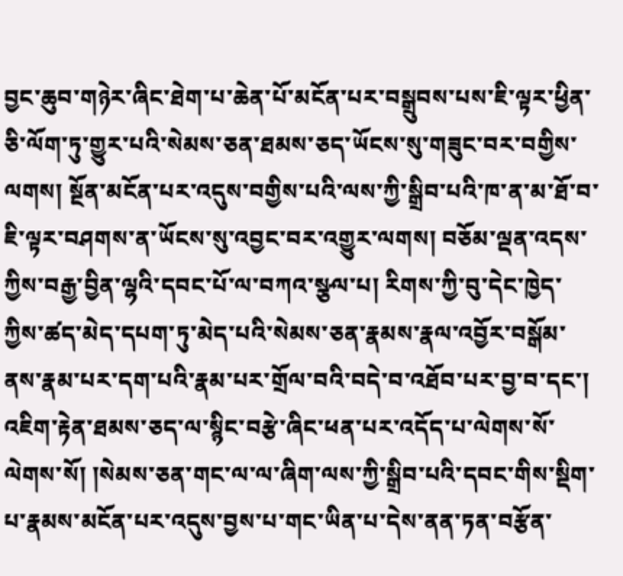བྱང་ཆུབ་གཉེར་ཞིང་ཐེག་པ་ཆེན་པོ་མངོན་པར་བསྒྲུབས་པས་ཇི་ལྟར་ཕྱིན་ཅི་ལོག་ཏུ་གྱུར་པའི་སེམས་ཅན་ཐམས་ཅད་ཡོངས་སུ་གཟུང་བར་བགྱིས་ལགས། སྔོན་མངོན་པར་འདུས་བགྱིས་པའི་ལས་ཀྱི་སྒྲིབ་པའི་ཁ་ན་མ་ཐོ་བ་ཇི་ལྟར་བཤགས་ན་ཡོངས་སུ་འབྱང་བར་འགྱུར་ལགས། བཅོམ་ལྡན་འདས་ཀྱིས་བརྒྱ་བྱིན་ལྷའི་དབང་པོ་ལ་བཀའ་སྩལ་པ། རིགས་ཀྱི་བུ་དེང་ཁྱེད་ཀྱིས་ཚད་མེད་དཔག་ཏུ་མེད་པའི་སེམས་ཅན་རྣམས་རྣལ་འབྱོར་བསྒོམ་ནས་རྣམ་པར་དག་པའི་རྣམ་པར་གྲོལ་བའི་བདེ་བ་འཐོབ་པར་བྱ་བ་དང་། འཇིག་རྟེན་ཐམས་ཅད་ལ་སྙིང་བརྩེ་ཞིང་ཕན་པར་འདོད་པ་ལེགས་སོ་ལེགས་སོ། །སེམས་ཅན་གང་ལ་ལ་ཞིག་ལས་ཀྱི་སྒྲིབ་པའི་དབང་གིས་སྡིག་པ་རྣམས་མངོན་པར་འདུས་བྱས་པ་གང་ཡིན་པ་དེས་ནན་ཏན་བརྩོན་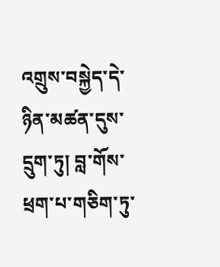འགྲུས་བསྐྱེད་དེ་ཉིན་མཚན་དུས་དྲུག་ཏུ། བླ་གོས་ཕྲག་པ་གཅིག་ཏུ་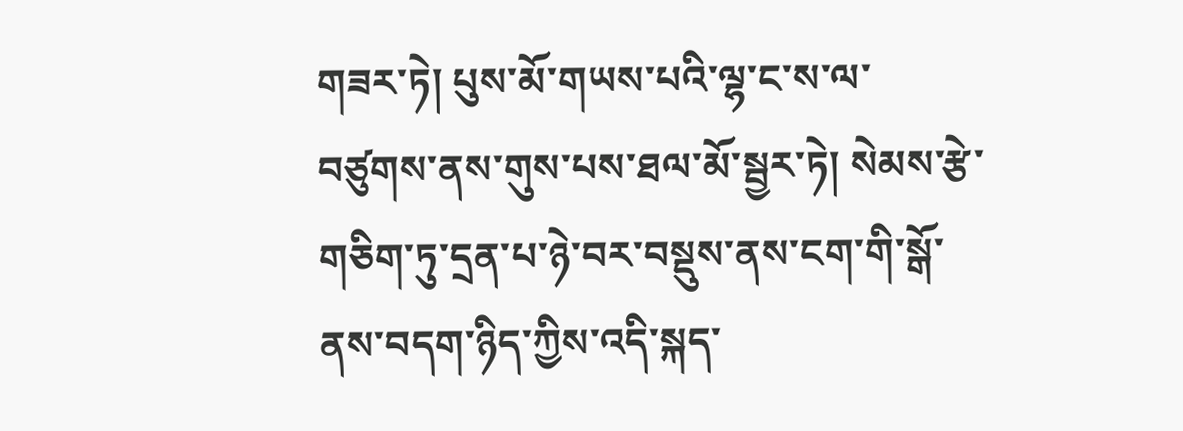གཟར་ཏེ། པུས་མོ་གཡས་པའི་ལྷ་ང་ས་ལ་བཙུགས་ནས་གུས་པས་ཐལ་མོ་སྦྱར་ཏེ། སེམས་རྩེ་གཅིག་ཏུ་དྲན་པ་ཉེ་བར་བསྡུས་ནས་ངག་གི་སྒོ་ནས་བདག་ཉིད་ཀྱིས་འདི་སྐད་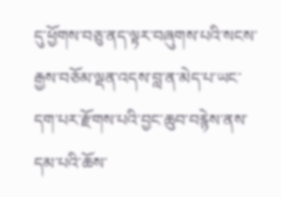དུ་ཕྱོགས་བཅུ་ནད་ལྟར་བཞུགས་པའི་སངས་རྒྱས་བཅོམ་ལྡན་འདས་བླ་ན་མེད་པ་ཡང་དག་པར་རྫོགས་པའི་བྱང་ཆུབ་བརྙེས་ནས་དམ་པའི་ཆོས་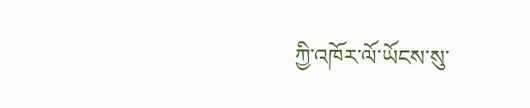ཀྱི་འཁོར་ལོ་ཡོངས་སུ་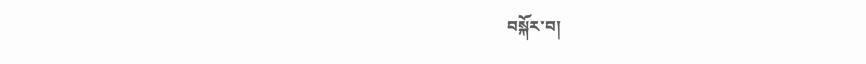བསྐོར་བ།